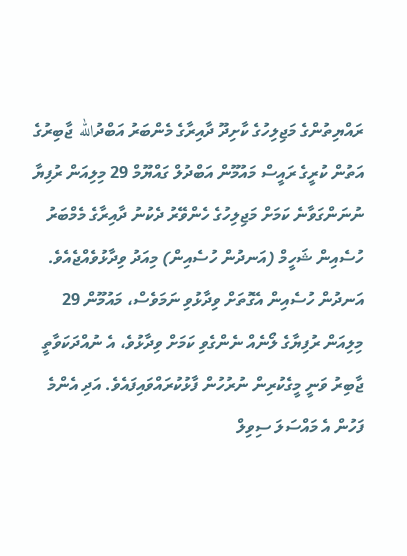ރައްޔިތުންގެ މަޖިލިހުގެ ކާށިދޫ ދާއިރާގެ މެންބަރު އަބްދުالله ޖާބިރުގެ އަތުން ކުރީގެ ރައީސް މައުމޫން އަބްދުލް ގައްޔޫމް 29 މިލިއަން ރުފިޔާ ނުނަންގަވާނެ ކަމަށް މަޖިލިހުގެ ހެންވޭރު ދެކުނު ދާއިރާގެ މެމްބަރު ހުސެއިން ޝަހީމް (އަނދުން ހުސެއިން) މިއަދު ވިދާޅުވެއްޖެއެވެ.
އަނދުން ހުސެއިން އެގޮތަށް ވިދާޅުވި ނަމަވެސް، މައުމޫން 29 މިލިއަން ރުފިޔާގެ ލޯނެއް ނެންގެވި ކަމަށް ވިދާޅުވެ، އެ ނުއްދަކަވާތީ ޖާބިރު ވަނީ މީގެކުރިން ނުރުހުން ފާޅުކުރައްވައިފައެވެ. އަދި އެންމެ ފަހުން އެ މައްސަލަ ސިވިލް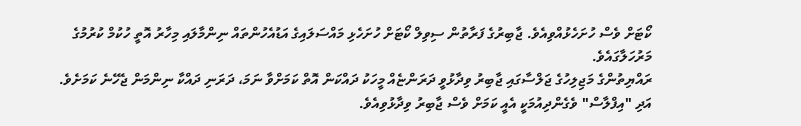ކޯޓަށް ވެސް ހުށަހެޅުއްވިއެވެ. ޖާބިރުގެ ފަރާތުން ސިވިލް ކޯޓަށް ހުށަހެޅި މައްސަލައިގެ އަޑުއެހުންތައް ނިންމާލައި މިހާރު އޮތީ ހުކުމް ކުރުމުގެ މަރުހަލާގައެވެ.
ރައްޔިތުންގެ މަޖިލިހުގެ ޖަލްސާގައި ޖާބިރު ވިދާޅުވީ ދަރަންޏެއް މީހަކު ދައްކަން އޮތް ކަމަށްވާ ނަމަ، ދަރަނި ދައްކާ ނިންމަން ޖެހޭނެ ކަމަށެވެ. އަދި "އިފްލާސް" ވެގެންދިއުމަކީ އެއީ ކަމަށް ވެސް ޖާބިރު ވިދާޅުވިއެވެ.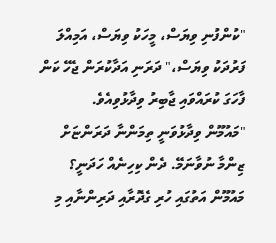"ކުންފުނި ވިޔަސް، މީހަކު ވިޔަސް، އަމިއްލަ ފަރުދަކު ވިޔަސް،" ދަރަނި އަދާކުރަން ޖެހޭ ކަން ފާހަގަ ކުރައްވައި ޖާބިރު ވިދާޅުވިއެވެ.
"މައުމޫން ވިދާޅުވަނީ ތިމަންނާ ދަރަންޏަށް ޒިންމާ ނުވާނަމޭ. ދެން ކިހިނެއް ހަދަނީ؟ މައުމޫން އަތުގައި ހުރި ގެދޮރާއި ދަރިންނާއި މި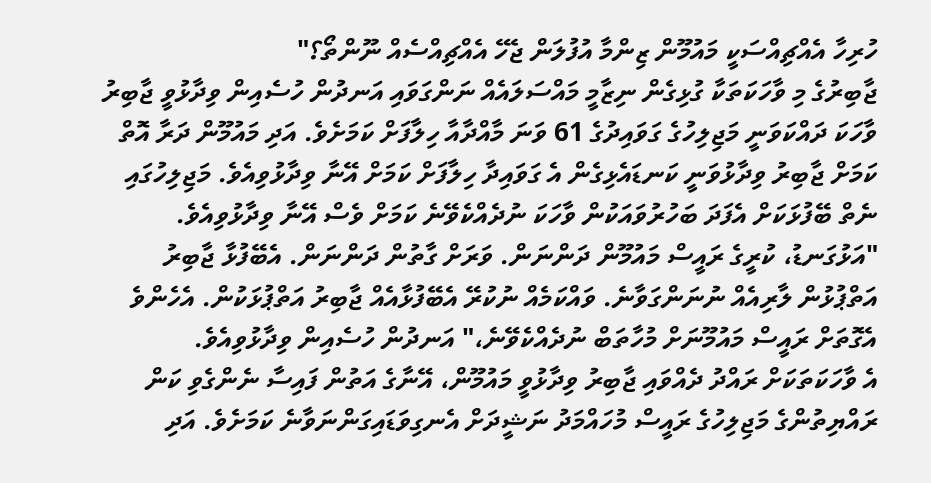ހުރިހާ އެއްޗިއްސަކީ މައުމޫން ޒިންމާ އުފުލަން ޖެހޭ އެއްޗިއްސެއް ނޫންތޯ؟"
ޖާބިރުގެ މި ވާހަކަތަކާ ގުޅިގެން ނިޒާމީ މައްސަލައެއް ނަންގަވައި އަނދުން ހުސެއިން ވިދާޅުވީ ޖާބިރު ވާހަކަ ދައްކަވަނީ މަޖިލިހުގެ ގަވައިދުގެ 61 ވަނަ މާއްދާއާ ހިލާފަށް ކަމަށެވެ. އަދި މައުމޫން ދަރާ އޮތް ކަމަށް ޖާބިރު ވިދާޅުވަނީ ކަނޑައެޅިގެން އެ ގަވައިދާ ހިލާފަށް ކަމަށް އޭނާ ވިދާޅުވިއެވެ. މަޖިލިހުގައި ނެތް ބޭފުޅަކަށް އެފަދަ ބަހުރުވައަކުން ވާހަކަ ނުދެއްކެވޭނެ ކަމަށް ވެސް އޭނާ ވިދާޅުވިއެވެ.
"އަޅުގަނޑު، ކުރީގެ ރައީސް މައުމޫން ދަންނަން. ވަރަށް ގާތުން ދަންނަން. އެބޭފުޅާ ޖާބިރު އަތްޕުޅުން ލާރިއެއް ނުނަންގަވާނެ. ވައްކަމެއް ނުކުރޭ އެބޭފުޅާއެއް ޖާބިރު އަތްޕުޅަކުން. އެހެންވެ އެގޮތަށް ރައީސް މައުމޫނަށް މުހާތަބް ނުދެއްކެވޭނެ،" އަނދުން ހުސެއިން ވިދާޅުވިއެވެ.
އެ ވާހަކަތަކަށް ރައްދު ދެއްވައި ޖާބިރު ވިދާޅުވީ މައުމޫން، އޭނާގެ އަތުން ފައިސާ ނެންގެވި ކަން ރައްޔިތުންގެ މަޖިލިހުގެ ރައީސް މުހައްމަދު ނަޝީދަށް އެނގިވަޑައިގަންނަވާނެ ކަމަށެވެ. އަދި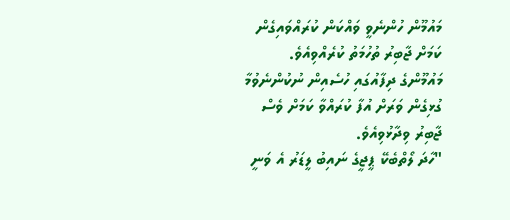މައުމޫން ހުންނެވީ ވައްކަން ކުރައްވައިގެން ކަމަށް ޖާބިރު ތުހުމަތު ކުރެއްވިއެވެ.
މައުމޫންގެ ދިފާއުގައި ހުސެއިން ނުކުންނެވުމާ ގުޅިގެން ވަރަށް އުފާ ކުރައްވާ ކަމަށް ވެސް ޖާބިރު ވިދާޅުވިއެވެ.
"ހާދަ ލޯތްބެކޭ ޕީޖީގެ ނައިބު ލީޑަރު އެ ވަނީ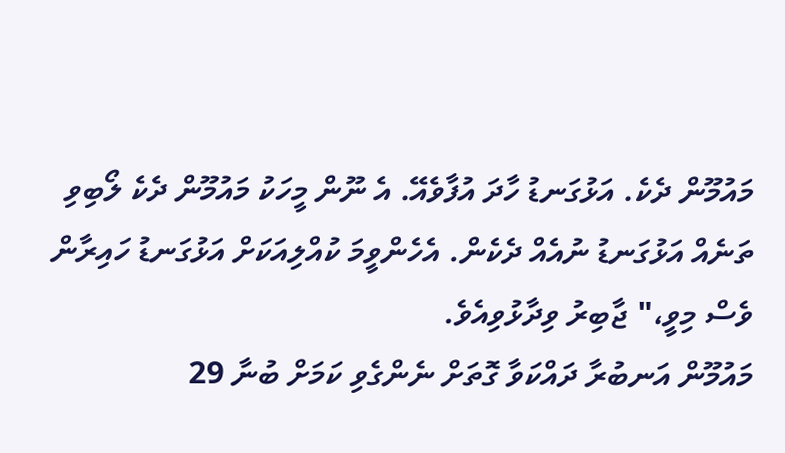މައުމޫން ދެކެ. އަޅުގަނޑު ހާދަ އުފާވެއޭ. އެ ނޫން މީހަކު މައުމޫން ދެކެ ލޯބިވި ތަނެއް އަޅުގަނޑު ނުއެއް ދެކެން. އެހެންވީމަ ކުއްލިއަކަށް އަޅުގަނޑު ހައިރާން ވެސް މިވީ،" ޖާބިރު ވިދާޅުވިއެވެ.
މައުމޫން އަނބުރާ ދައްކަވާ ގޮތަށް ނެންގެވި ކަމަށް ބުނާ 29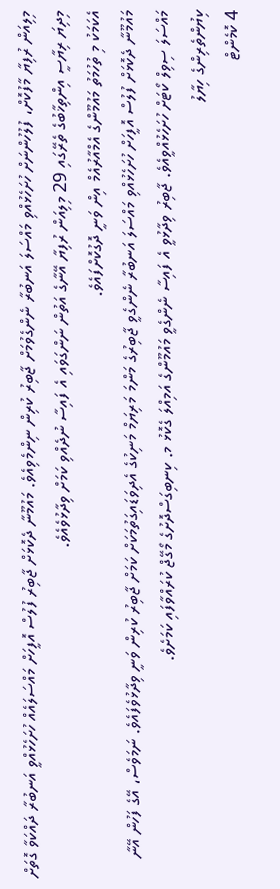މިލިއަން ރުފިޔާ މާފުކޮށް، ފުލުހުންނަށް ހުށަހެޅުއްވި މައްސަލަ އަނބުރާ ނެންގެވުމަށް ޖާބިރު ކުރިން ނިންމެވިއެވެ. މައުމޫނާ ދެކޮޅަށް ޖާބިރު ފުލުސް އޮފީހަށް މައްސަލައެއް ހުށަހެޅުއްވީ އަނބުރާ ދައްކަވާ ގޮތަށް މިދިޔަ ރިޔާސީ އިންތިޚާބުގެ ތެރޭގައި 29 މިލިއަން ރުފިޔާ އޭނާގެ އަތުން ނަންގަވައި އެ ފައިސާ ނުދެއްވި ކަމަށް ވިދާޅުވެއެވެ.
އެކަމަކު މި ތުހުމަތު މައުމޫންގެ އެމްއާރުއެމް އިން ވަނީ ދޮގުކޮށްފައެވެ.
މައުމޫނާ ދެކޮޅަށް ފުލުސް އޮފީހަށް ހުށަހެޅުއްވި މައްސަލަ އަނބުރާ ނެންގެވީ ޖާބިރުގެ މަންމަ މަރިޔަމް މަނިކުގެ އެދިވަޑައިގަތުމަކަށް ކަމަށް ޖާބިރު ކުރިން ވަނީ ވިދާޅުވެފައެވެ. ނަމަވެސް، އޭގެ ފަހުން އޭނާ މައްސަލަ ސިވިލް ކޯޓަށް ހުށަހެޅުއްވީއެވެ. ޖާބިރު ވިދާޅުވީ އެ ފައިސާ ނެންގެވީ މައުމޫންގެ އަމިއްލަ ގެކޮޅު މ. ކިނބިގަސްދޮށުގެ މޯގޭޖް ކުރައްވާފައި ކަމަށެވެ.
ކިޔުންތެރިންގެ ހިޔާލު
4 ކޮމެންޓް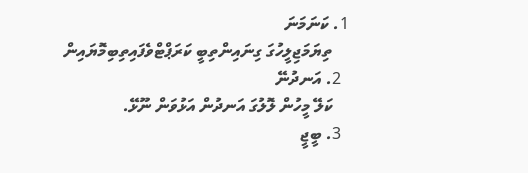1. ކަނަމަނަ
    ތިޔަމަޖިލީހުގަ ގިނައިންތިބީ ކަރަޕްޓްވެފައިތިބިމޮޔައިން
  2. އަނދުނޭ
    ކަލޭ މީހުން ލޮލުގަ އަނދުން އަޅުވަން ނޫޅޭ.
  3. ބީޖީ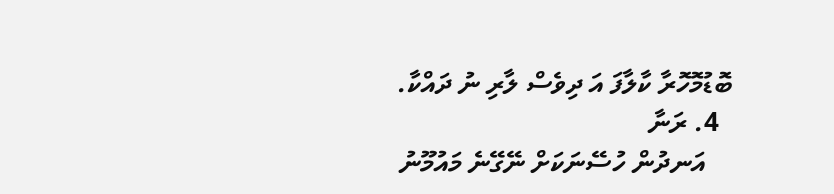ބޮޑުމޮހޮރާ ކާލާފަ އަ ދިވެސް ލާރި ނު ދައްކާ.
  4. ރަނާ
    އަނދުން ހުސޭނަކަށް ނޭގޭނެ މައުމޫނު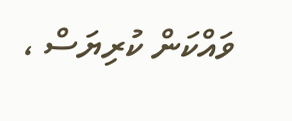ވައްކަން ކުރިޔަސް ،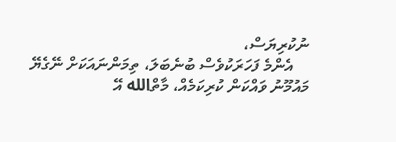ނުކުރިޔަސް،
    އެންމެ ފަހަރަކުވެސް ބުނެބަލަ، ތިމަންނައަކަށް ނޭގެޔޭ މައުމޫނު ވައްކަން ކުރިކަމެއް، މާތްالله އޭ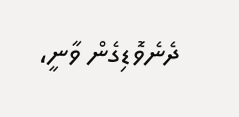ދެނެވޮޑިގެން ވާނީ،